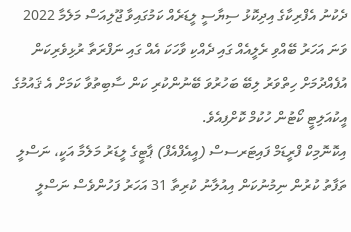ދެކުނު އެފްރިކާގެ އިދިކޮޅު ސިޔާސީ ލީޑަރެއް ކަމުގައިވާ ޖޫލިއަސް މަލެމާ 2022 ވަނަ އަހަރު ބޭއްވި ރެލީއެއް ގައި ދެއްކި ވާހަކަ އެއް ގައި ނަފްރަތާ ރުޅިވެރިކަން އުފެއްދުމަށް ހިތްވަރު ލިބޭ ބަހުރުވަ ބޭނުންކުރި ކަން ސާބިތުވާ ކަމަށް އެ ޤައުމުގެ އީކުއަލިޓީ ކޯޓުން ހުކުމް ކޮށްފިއެވެ.
އިކޮނޮމިކް ފްރީޑަމް ފައިޓަރސސް (އީއެފްއެފް) ޕާޓީގެ ލީޑަރު މަލެމާ އަކީ، ނަސްލީ ތަފާތު ކުރުން ނިމުނުކަން އިއުލާނު ކުރިތާ 31 އަހަރު ފަހުންވެސް ނަސްލީ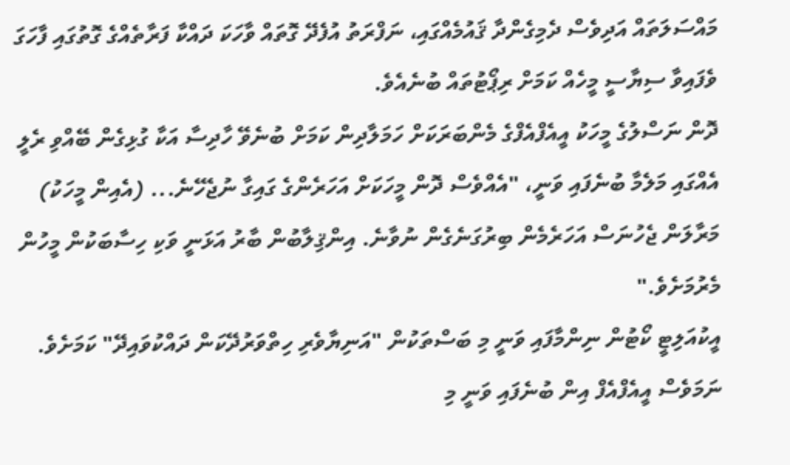މައްސަލަތައް އަދިވެސް ދެމިގެންދާ ޤައުމެއްގައި، ނަފްރަތު އުފެދޭ ގޮތައް ވާހަކަ ދައްކާ ފަރާތެއްގެ ގޮތުގައި ފާހަގަ ވެފައިވާ ސިޔާސީ މީހެއް ކަމަށް ރިޕޯޓުތައް ބުނެއެވެ.
ދޮން ނަސްލުގެ މީހަކު އީއެފްއެފްގެ މެންބަރަކަށް ހަމަލާދިން ކަމަށް ބުނެވޭ ހާދިސާ އަކާ ގުޅިގެން ބޭއްވި ރެލީ އެއްގައި މަލެމާ ބުނެފައި ވަނީ، "އެއްވެސް ދޮން މީހަކަށް އަހަރެންގެ ގައިގާ ނުޖެހޭނެ... (އެއިން މީހަކު) މަރާލަން ޖެހުނަސް އަހަރެމެން ބިރުގަނެގެން ނުވާނެ. އިންޤިލާބުން ބާރު އަޅަނީ ވަކި ހިސާބަކުން މީހުން މެރުމަށެވެ."
އީކުއަލިޓީ ކޯޓުން ނިންމާފައި ވަނީ މި ބަސްތަކުން "އަނިޔާވެރި ހިތްވަރުދޭކަން ދައްކުވައިދޭ" ކަމަށެވެ. ނަމަވެސް އީއެފްއެފް އިން ބުނެފައި ވަނީ މި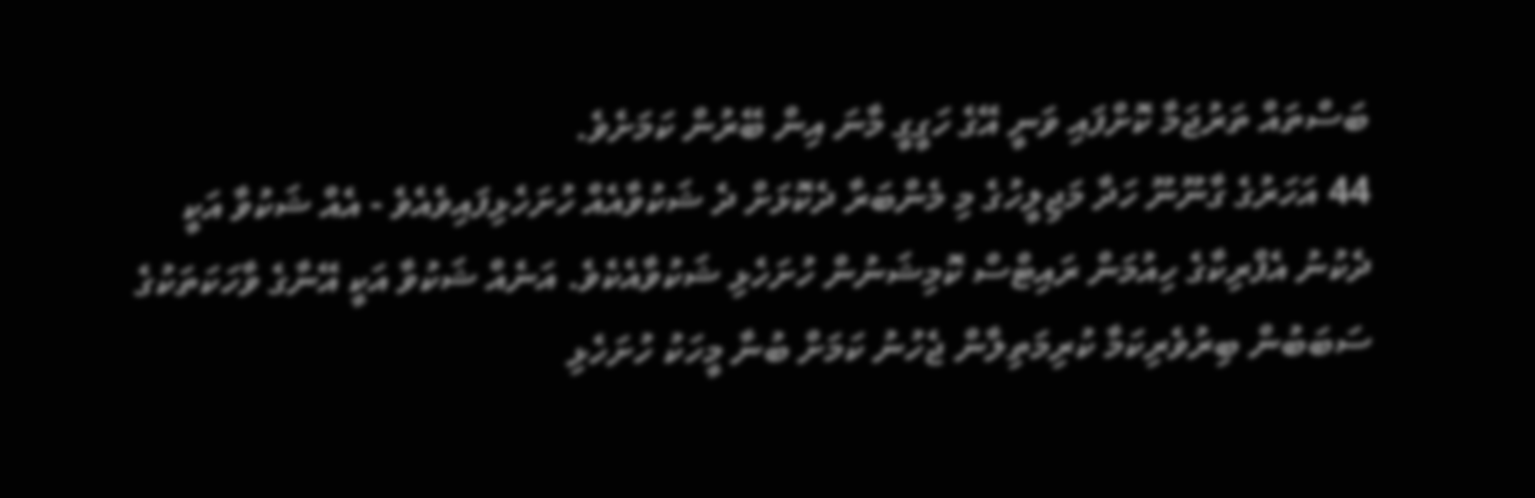ބަސްތައް ތަރުޖަމާ ކޮށްފައި ވަނީ އޭގެ ހަގީގީ މާނަ އިން ބޭރުން ކަމަށެވެ.
44 އަހަރުގެ ގާނޫނޫ ހަދާ މަޖިލީހުގެ މި މެންބަރާ ދެކޮޅަށް ދެ ޝަކުވާއެއް ހުށަހެޅިފައިވެއެވެ - އެއް ޝަކުވާ އަކީ ދެކުނު އެފްރިކާގެ ހިއުމަން ރައިޓްސް ކޮމިޝަނުން ހުށަހެޅި ޝަކުވާއެކެވެ. އަނެއް ޝަކުވާ އަކީ އޭނާގެ ވާހަކަތަކުގެ ސަބަބުން ބިރުވެރިކަމާ ކުރިމަތިލާން ޖެހުނު ކަމަށް ބުނާ މީހަކު ހުށަހެޅި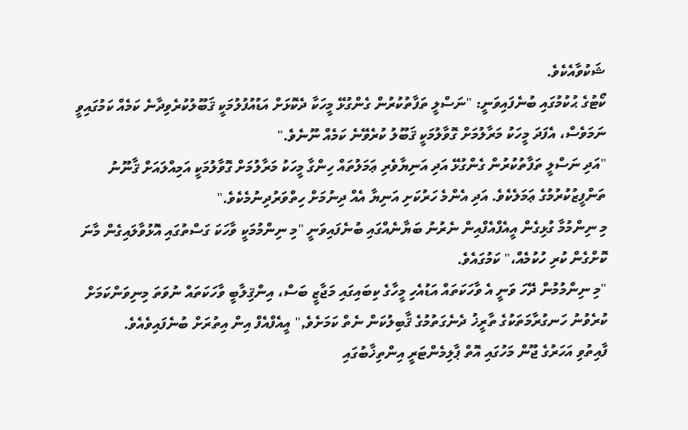ޝަކުވާއެކެވެ.
ކޯޓުގެ ޙުކުމުގައި ބުނެފައިވަނީ: "ނަސްލީ ތަފާތުކުރުން ގެންގުޅޭ މީހަކާ ދެކޮޅަށް އަޑުއުފުލުމަކީ ޤަބޫލުކުރެވިދާނެ ކަމެއް ކަމުގައިވީ ނަމަވެސް، އެފަދަ މީހަކު މަރާލުމަށް ގޮވާލުމަކީ ޤަބޫލު ކުރެވޭނެ ކަމެއް ނޫނެވެ."
"އަދި ނަސްލީ ތަފާތުކުރުން ގެންގުޅޭ އަދި އަނިޔާވެރި ޢަމަލުތައް ހިންގާ މީހަކު މަރާލުމަށް ގޮވާލުމަކީ އަމިއްލައަށް ޤާނޫނު ތަންފީޒުކުރުމުގެ ޢަމަލެކެވެ. އަދި އެންމެ ހަރުކަށި އަނިޔާ އެއް ދިނުމަށް ހިތްވަރުދިނުމެކެވެ."
މި ނިންމުމާ ގުޅިގެން އީއެފްއެފްއިން ނެރުނު ބަޔާނެއްގައި ބުނެފައިވަނީ "މި ނިންމުމަކީ ވާހަކަ ގަސްތުގައި އޮޅުވާލައިގެން މާނަ ކޮށްގެން ކުރި ހުކުމެއް،" ކަމުގައެވެ.
"މި ނިންމުމުން ދޭހަ ވަނީ އެ ވާހަކަތައް އަޑުއެހި މީހާގެ ކިބައިގައި މަޖާޒީ ބަސް، އިންޤިލާބީ ވާހަކަތައް ނުވަތަ މިނިވަންކަމަށް ކުރެވުނު ހަނގުރާމަތަކުގެ ތާރީޚު ދެނެގަތުމުގެ ޤާބިލުކަން ނެތް ކަމަށެވެ," އީއެފްއެފް އިން އިތުރަށް ބުނެފައިވެއެވެ.
ފާއިތުވި އަހަރުގެ ޖޫން މަހުގައި އޮތް ޕާލިމެންޓަރީ އިންތިޚާބުގައި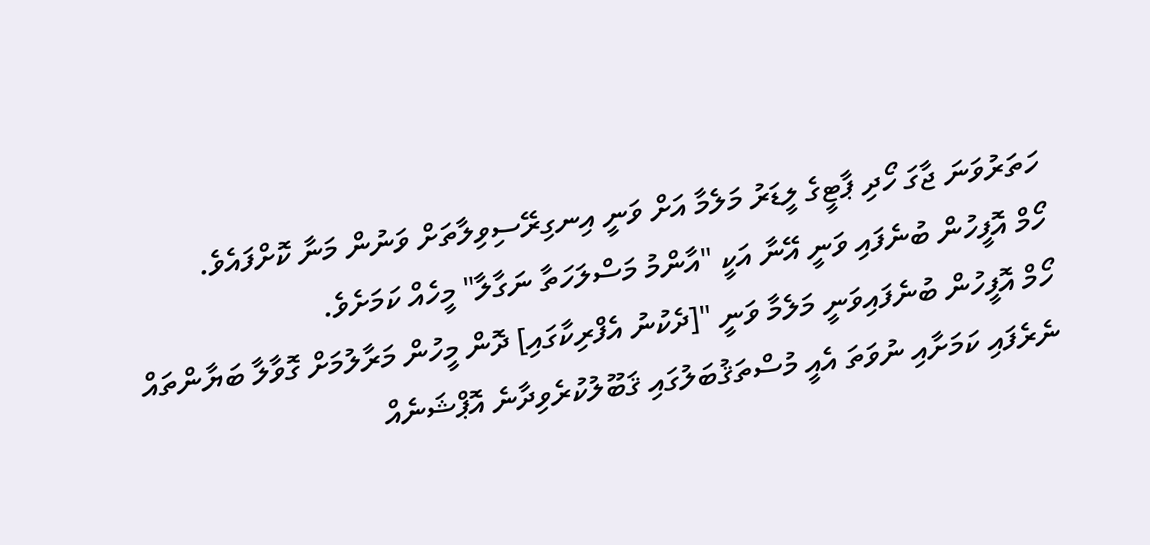ހަތަރުވަނަ ޖާގަ ހޯދި ޕާޓީގެ ލީޑަރު މަލެމާ އަށް ވަނީ އިނގިރޭސިވިލާތަށް ވަނުން މަނާ ކޮށްފައެވެ.
ހޯމް އޮފީހުން ބުނެފައި ވަނީ އޭނާ އަކީ "އާންމު މަސްލަހަތާ ނަގާލާ" މީހެއް ކަމަށެވެ.
ހޯމް އޮފީހުން ބުނެފައިވަނީ މަލެމާ ވަނީ "[ދެކުނު އެފްރިކާގައި] ދޮން މީހުން މަރާލުމަށް ގޮވާލާ ބަޔާންތައް ނެރެފައި ކަމަށާއި ނުވަތަ އެއީ މުސްތަޤުބަލުގައި ޤަބޫލުކުރެވިދާނެ އޮޕްޝަނެއް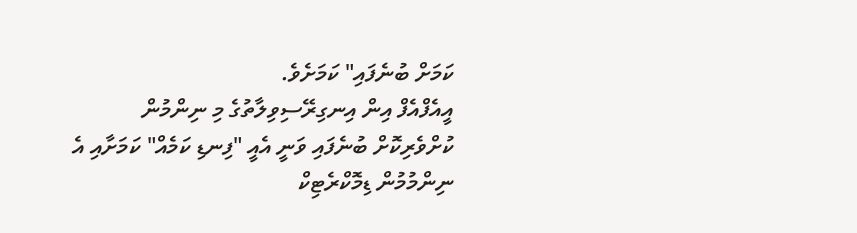ކަމަށް ބުނެފައި" ކަމަށެވެ.
އީއެފްއެފް އިން އިނގިރޭސިވިލާތުގެ މި ނިންމުން ކުށްވެރިކޮށް ބުނެފައި ވަނީ އެއީ "ފިނޑި ކަމެއް" ކަމަށާއި އެ ނިންމުމުން ޑިމޮކްރެޓިކް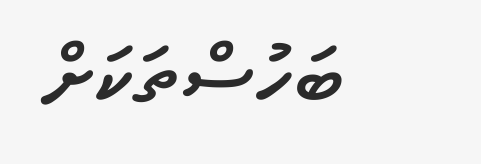ބަހުސްތަކަށް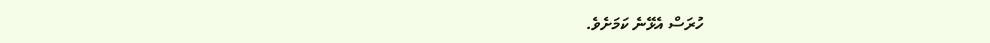ހުރަސް އެޅޭނެ ކަމަށެވެ.